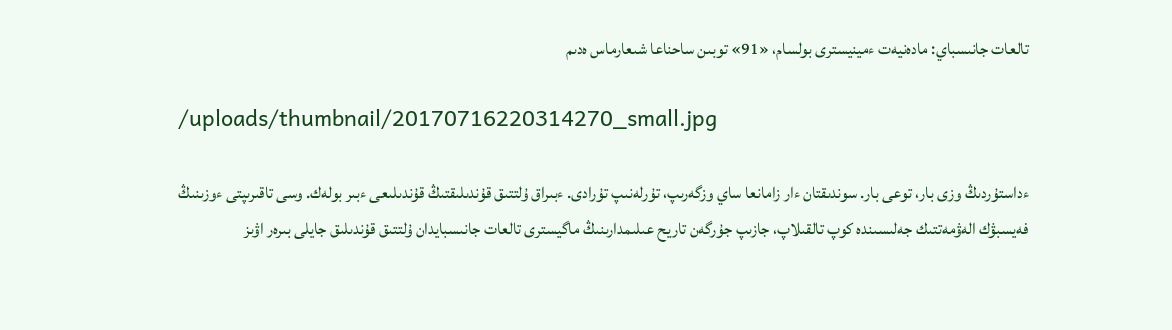تالعات جانىسباي: مادەنيەت ءمينيسترى بولسام، «91» توبىن ساحناعا شىعارماس ەدىم

/uploads/thumbnail/20170716220314270_small.jpg

ءداستۇردىڭ وزى بار، توعى بار. سوندىقتان ءار زامانعا ساي وزگەرىپ، تۇرلەنىپ تۇرادى. ءبىراق ۇلتتىق قۇندىلىقتىڭ قۇندىلىعى ءبىر بولەك. وسى تاقىرىپتى ءوزىنىڭ فەيسبۋك الەۋمەتتىك جەلىسىندە كوپ تالقىلاپ، جازىپ جۇرگەن تاريح عىلىمدارىنىڭ ماگيسترى تالعات جانىسبايدان ۇلتتىق قۇندىلىق جايلى بىرەر اۋىز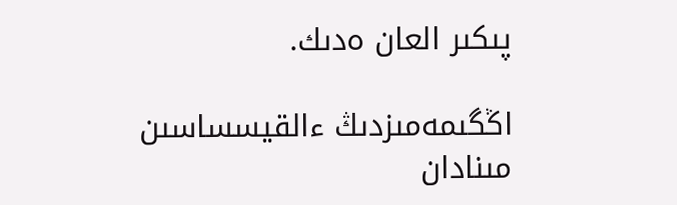پىكىر العان ەدىك.

اڭگىمەمىزدىڭ ءالقيسساسىن مىنادان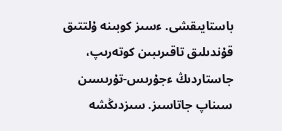باستايىقشى. ءسىز كوبىنە ۇلتتىق قۇندىلىق تاقىرىبىن كوتەرىپ، جاستاردىڭ ءجۇرىس-تۇرىسىن سىناپ جاتاسىز. سىزدىڭشە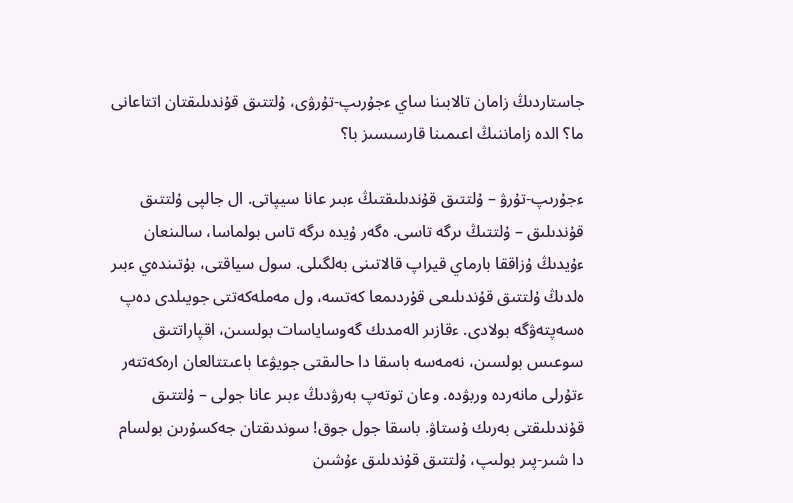جاستاردىڭ زامان تالابىنا ساي ءجۇرىپ-تۇرۋى، ۇلتتىق قۇندىلىقتان اتتاعانى ما؟ الدە زاماننىڭ اعىمىنا قارسىسىز با؟

ءجۇرىپ-تۇرۋ – ۇلتتىق قۇندىلىقتىڭ ءبىر عانا سيپاتى. ال جالپى ۇلتتىق قۇندىلىق – ۇلتتىڭ ىرگە تاسى. ەگەر ۇيدە ىرگە تاس بولماسا، سالىنعان ءۇيدىڭ ۇزاققا بارماي قيراپ قالاتىنى بەلگىلى. سول سياقتى، بۇتىندەي ءبىر ەلدىڭ ۇلتتىق قۇندىلىعى قۇردىمعا كەتسە، ول مەملەكەتتى جويىلدى دەپ ەسەپتەۋگە بولادى. ءقازىر الەمدىك گەوساياسات بولسىن، اقپاراتتىق سوعىس بولسىن، نەمەسە باسقا دا حالىقتى جويۋعا باعىتتالعان ارەكەتتەر ءتۇرلى مانەردە وربۋدە. وعان توتەپ بەرۋدىڭ ءبىر عانا جولى – ۇلتتىق قۇندىلىقتى بەرىك ۇستاۋ. باسقا جول جوق! سوندىقتان جەكسۇرىن بولسام دا شىر-پىر بولىپ، ۇلتتىق قۇندىلىق ءۇشىن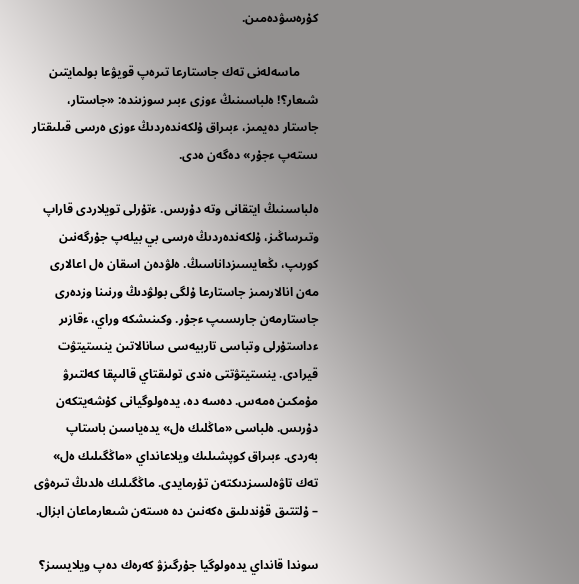كۇرەسۋدەمىن.

      ماسەلەنى تەك جاستارعا تىرەپ قويۋعا بولمايتىن شىعار؟! ەلباسىنىڭ ءوزى ءبىر سوزىندە: «جاستار، جاستار دەيمىز، ءبىراق ۇلكەندەردىڭ ءوزى ەرسى قىلىقتار ىستەپ ءجۇر» دەگەن ەدى.

ەلباسىنىڭ ايتقانى وتە دۇرىس. ءتۇرلى تويلاردى قاراپ وتىرساڭىز، ۇلكەندەردىڭ ەرسى بي بيلەپ جۇرگەنىن كورىپ، ىڭعايسىزداناسىڭ. ەلۋدەن اسقان ەل اعالارى مەن انالارىمىز جاستارعا ۇلگى بولۋدىڭ ورنىنا وزدەرى جاستارمەن جارىسىپ ءجۇر. وكىنىشكە وراي، ءقازىر ءداستۇرلى وتباسى تاربيەسى سانالاتىن ينستيتۋت قيرادى. ينستيتۋتتى ەندى تولىقتاي قالىپقا كەلتىرۋ مۇمكىن ەمەس. دەسە دە، يدەولوگيانى كۇشەيتكەن دۇرىس. ەلباسى «ماڭلىك ەل» يدەياسىن باستاپ بەردى. ءبىراق كوپشىلىك ويلاعانداي «ماڭگىلىك ەل» تەك تاۋەلسىزدىكتەن تۇرمايدى. ماڭگىلىك ەلدىڭ تىرەۋى – ۇلتتىق قۇندىلىق ەكەنىن دە ەستەن شىعارماعان ابزال.

سوندا قانداي يدەولوگيا جۇرگىزۋ كەرەك دەپ ويلايسىز؟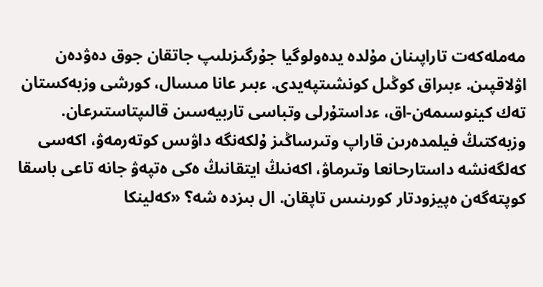مەملەكەت تاراپىنان مۇلدە يدەولوگيا جۇرگىزىلىپ جاتقان جوق دەۋدەن اۋلاقپىن. ءبىراق كوڭىل كونشىتپەيدى. ءبىر عانا مىسال، كورشى وزبەكستان تەك كينوسىمەن-اق، ءداستۇرلى وتباسى تاربيەسىن قالىپتاستىرعان. وزبەكتىڭ فيلمدەرىن قاراپ وتىرساڭىز ۇلكەنگە داۋىس كوتەرمەۋ، اكەسى كەلگەنشە داستارحانعا وتىرماۋ، اكەنىڭ ايتقانىڭ ەكى ەتپەۋ جانە تاعى باسقا كوپتەگەن ەپيزودتار كورىنىس تاپقان. ال بىزدە شە؟ «كەلينكا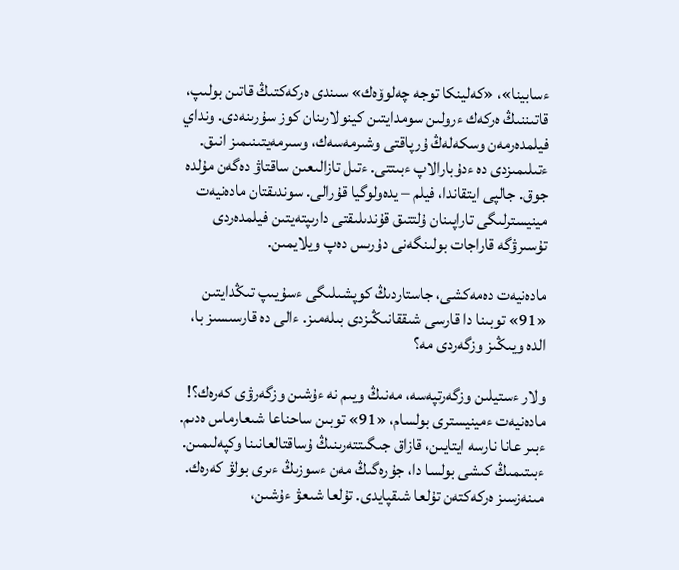ءسابينا»، «كەلينكا توجە چەلوۆەك» سىندى ەركەكتىڭ قاتىن بولىپ، قاتىننىڭ ەركەك ءرولىن سومدايتىن كينولارىنان كوز سۇرىنەدى. ونداي فيلمدەرمەن وسكەلەڭ ۇرپاقتى وشىرمەسەك، وسىرمەيتىنىمىز انىق. ءتىلىمىزدى دە ءدۇبارالاپ ءبىتتى. ءتىل تازالىعىن ساقتاۋ دەگەن مۇلدە جوق. جالپى ايتقاندا، فيلم – يدەولوگيا قۇرالى. سوندىقتان مادەنيەت مينيسترلىگى تاراپىنان ۇلتتىق قۇندىلىقتى دارىپتەيتىن فيلمدەردى تۇسىرۋگە قاراجات بولىنگەنى دۇرىس دەپ ويلايمىن.

مادەنيەت دەمەكشى، جاستاردىڭ كوپشىلىگى ءسۇيىپ تىڭدايتىن «91» توبىنا دا قارسى شىققانىڭىزدى بىلەمىز. ءالى دە قارسىسىز با، الدە ويىڭىز وزگەردى مە؟

ولار ءستيلىن وزگەرتپەسە، مەنىڭ ويىم نە ءۇشىن وزگەرۋى كەرەك؟! مادەنيەت ءمينيسترى بولسام، «91» توبىن ساحناعا شىعارماس ەدىم. ءبىر عانا نارسە ايتايىن، قازاق جىگىتتەرىنىڭ ۇساقتالعانىنا وكپەلىمىن. ءبىتىمىڭ كىشى بولسا دا، جۇرەگىڭ مەن ءسوزىڭ ءىرى بولۋ كەرەك. مىنەزسىز ەركەكتەن تۇلعا شىقپايدى. تۇلعا شىعۋ ءۇشىن،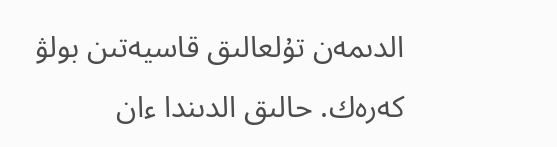الدىمەن تۇلعالىق قاسيەتىن بولۋ كەرەك. حالىق الدىندا ءان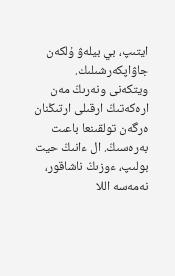ايتىپ، بي بيلەۋ ۇلكەن جاۋاپكەرشىلىك. ويتكەنى ونەرىڭ مەن ارەكەتىڭ ارقىلى ارتىڭنان ەرگەن تولقىنعا باعىت بەرەسىڭ. ال ءانىڭ حيت بولىپ، ءوزىڭ ناشاقور، نەمەسە اللا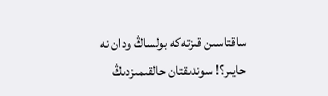ساقتاسىن قىزتەكە بولساڭ ودان نە حايىر؟! سوندىقتان حالقىمىزدىڭ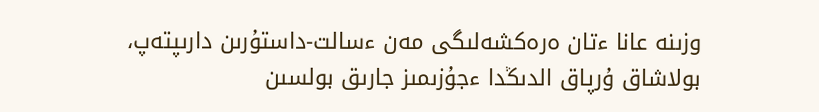وزىنە عانا ءتان ەرەكشەلىگى مەن ءسالت-داستۇرىن دارىپتەپ، بولاشاق ۇرپاق الدىڭدا ءجۇزىمىز جارىق بولسىن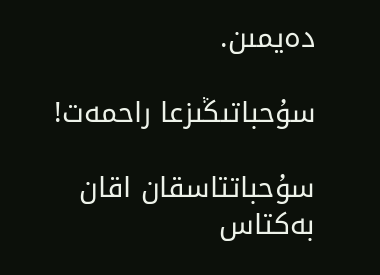دەيمىن.

سۇحباتىڭىزعا راحمەت!

سۇحباتتاسقان اقان بەكتاس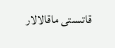قاتىستى ماقالالار